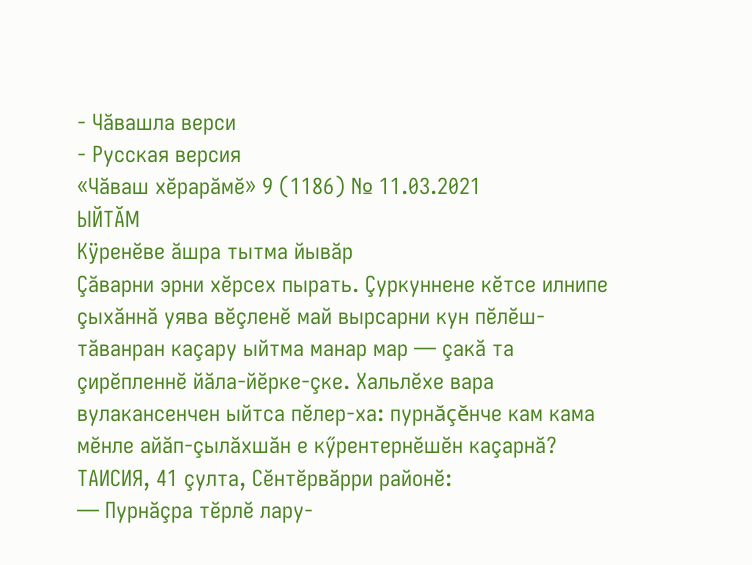- Чăвашла верси
- Русская версия
«Чăваш хĕрарăмĕ» 9 (1186) № 11.03.2021
ЫЙТĂМ
Кÿренĕве ăшра тытма йывăр
Çăварни эрни хĕрсех пырать. Çуркуннене кĕтсе илнипе çыхăннă уява вĕçленĕ май вырсарни кун пĕлĕш-тăванран каçару ыйтма манар мар — çакă та çирĕпленнĕ йăла-йĕрке-çке. Хальлĕхе вара вулакансенчен ыйтса пĕлер-ха: пурнăçĕнче кам кама мĕнле айăп-çылăхшăн е кӳрентернĕшĕн каçарнă?
ТАИСИЯ, 41 çулта, Сĕнтĕрвăрри районĕ:
— Пурнăçра тĕрлĕ лару-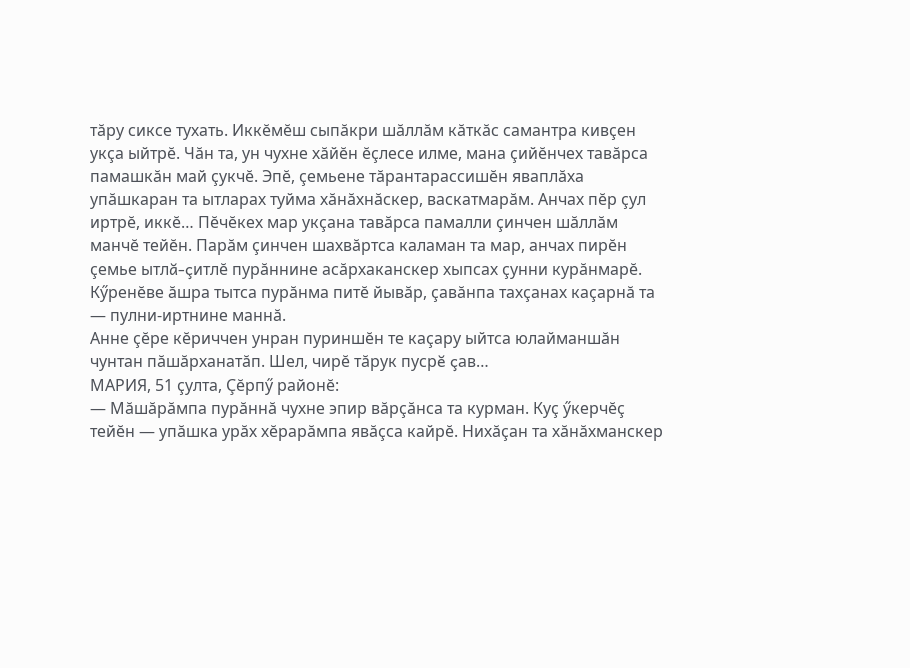тăру сиксе тухать. Иккĕмĕш сыпăкри шăллăм кăткăс самантра кивçен укçа ыйтрĕ. Чăн та, ун чухне хăйĕн ĕçлесе илме, мана çийĕнчех тавăрса памашкăн май çукчĕ. Эпĕ, çемьене тăрантарассишĕн яваплăха упăшкаран та ытларах туйма хăнăхнăскер, васкатмарăм. Анчах пĕр çул иртрĕ, иккĕ… Пĕчĕкех мар укçана тавăрса памалли çинчен шăллăм манчĕ тейĕн. Парăм çинчен шахвăртса каламан та мар, анчах пирĕн çемье ытлă-çитлĕ пурăннине асăрхаканскер хыпсах çунни курăнмарĕ. Кӳренĕве ăшра тытса пурăнма питĕ йывăр, çавăнпа тахçанах каçарнă та — пулни-иртнине маннă.
Анне çĕре кĕриччен унран пуриншĕн те каçару ыйтса юлайманшăн чунтан пăшăрханатăп. Шел, чирĕ тăрук пусрĕ çав…
МАРИЯ, 51 çулта, Çĕрпӳ районĕ:
— Мăшăрăмпа пурăннă чухне эпир вăрçăнса та курман. Куç ӳкерчĕç тейĕн — упăшка урăх хĕрарăмпа явăçса кайрĕ. Нихăçан та хăнăхманскер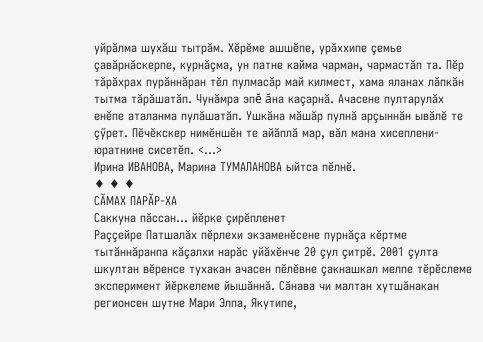уйрăлма шухăш тытрăм. Хĕрĕме ашшĕпе, урăххипе çемье çавăрнăскерпе, курнăçма, ун патне кайма чарман, чармастăп та. Пĕр тăрăхрах пурăннăран тĕл пулмасăр май килмест, хама яланах лăпкăн тытма тăрăшатăп. Чунăмра эпĕ ăна каçарнă. Ачасене пултарулăх енĕпе аталанма пулăшатăп. Ушкăна мăшăр пулнă арçыннăн ывăлĕ те çӳрет. Пĕчĕкскер нимĕншĕн те айăплă мар, вăл мана хисеплени-юратнине сисетĕп. <...>
Ирина ИВАНОВА, Марина ТУМАЛАНОВА ыйтса пĕлнĕ.
♦ ♦ ♦
СĂМАХ ПАРĂР-ХА
Саккуна пăссан... йĕрке çирĕпленет
Раççейре Патшалăх пĕрлехи экзаменĕсене пурнăçа кĕртме тытăннăранпа кăçалхи нарăс уйăхĕнче 20 çул çитрĕ. 2001 çулта шкултан вĕренсе тухакан ачасен пĕлĕвне çакнашкал мелпе тĕрĕслеме эксперимент йĕркелеме йышăннă. Сăнава чи малтан хутшăнакан регионсен шутне Мари Элпа, Якутипе,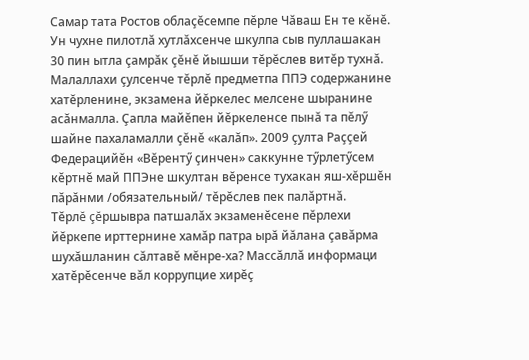Самар тата Ростов облаçĕсемпе пĕрле Чăваш Ен те кĕнĕ. Ун чухне пилотлă хутлăхсенче шкулпа сыв пуллашакан 30 пин ытла çамрăк çĕнĕ йышши тĕрĕслев витĕр тухнă.
Малаллахи çулсенче тĕрлĕ предметпа ППЭ содержанине хатĕрленине, экзамена йĕркелес мелсене шыранине асăнмалла. Çапла майĕпен йĕркеленсе пынă та пĕлӳ шайне пахаламалли çĕнĕ «калăп». 2009 çулта Раççей Федерацийĕн «Вĕрентӳ çинчен» саккунне тӳрлетӳсем кĕртнĕ май ППЭне шкултан вĕренсе тухакан яш-хĕршĕн пăрăнми /обязательный/ тĕрĕслев пек палăртнă.
Тĕрлĕ çĕршывра патшалăх экзаменĕсене пĕрлехи йĕркепе ирттернине хамăр патра ырă йăлана çавăрма шухăшланин сăлтавĕ мĕнре-ха? Массăллă информаци хатĕрĕсенче вăл коррупцие хирĕç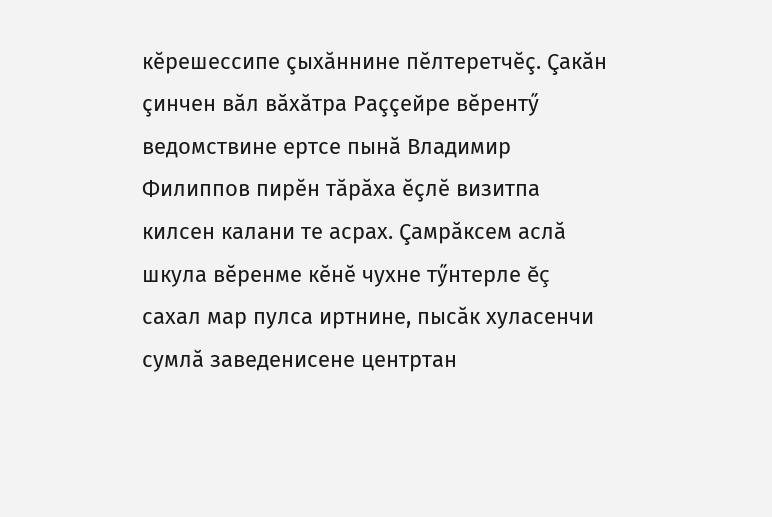кĕрешессипе çыхăннине пĕлтеретчĕç. Çакăн çинчен вăл вăхăтра Раççейре вĕрентӳ ведомствине ертсе пынă Владимир Филиппов пирĕн тăрăха ĕçлĕ визитпа килсен калани те асрах. Çамрăксем аслă шкула вĕренме кĕнĕ чухне тӳнтерле ĕç сахал мар пулса иртнине, пысăк хуласенчи сумлă заведенисене центртан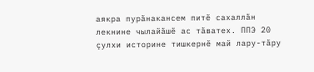аякра пурăнакансем питĕ сахаллăн лекнине чылайăшĕ ас тăватех. ППЭ 20 çулхи историне тишкернĕ май лару-тăру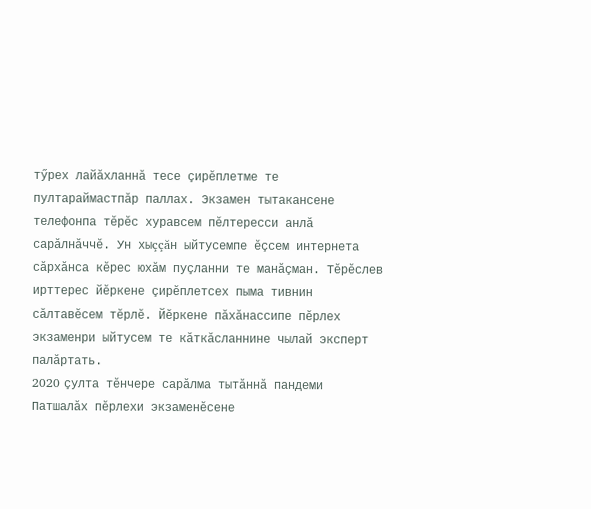тӳрех лайăхланнă тесе çирĕплетме те пултараймастпăр паллах. Экзамен тытакансене телефонпа тĕрĕс хуравсем пĕлтересси анлă сарăлнăччĕ. Ун хыççăн ыйтусемпе ĕçсем интернета сăрхăнса кĕрес юхăм пуçланни те манăçман. Тĕрĕслев ирттерес йĕркене çирĕплетсех пыма тивнин сăлтавĕсем тĕрлĕ. Йĕркене пăхăнассипе пĕрлех экзаменри ыйтусем те кăткăсланнине чылай эксперт палăртать.
2020 çулта тĕнчере сарăлма тытăннă пандеми Патшалăх пĕрлехи экзаменĕсене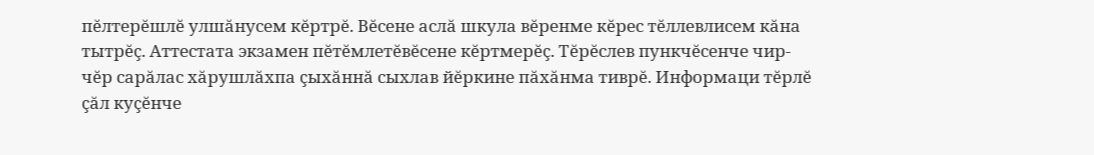пĕлтерĕшлĕ улшăнусем кĕртрĕ. Вĕсене аслă шкула вĕренме кĕрес тĕллевлисем кăна тытрĕç. Аттестата экзамен пĕтĕмлетĕвĕсене кĕртмерĕç. Тĕрĕслев пункчĕсенче чир-чĕр сарăлас хăрушлăхпа çыхăннă сыхлав йĕркине пăхăнма тиврĕ. Информаци тĕрлĕ çăл куçĕнче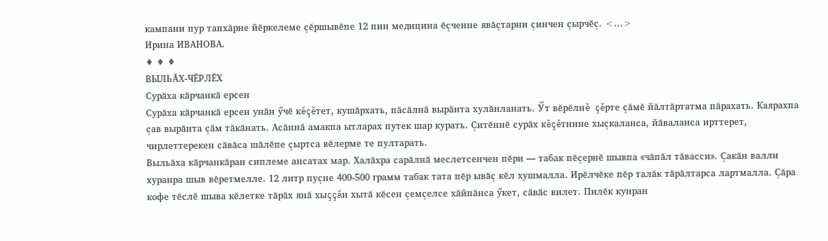кампани пур тапхăрне йĕркелеме çĕршывĕпе 12 пин медицина ĕçченне явăçтарни çинчен çырчĕç. <...>
Ирина ИВАНОВА.
♦ ♦ ♦
ВЫЛЬĂХ-ЧĔРЛĔХ
Сурăха кăрчанкă ерсен
Сурăха кăрчанкă ерсен унăн ӳчĕ кĕçĕтет, кушăрхать, пăсăлнă вырăнта хулăнланать. Ӳт вĕрĕлнĕ çĕрте çăмĕ йăлтăртатма пăрахать. Каярахпа çав вырăнта çăм тăкăнать. Асăннă амакпа ытларах путек шар курать. Çитĕннĕ сурăх кĕçĕтнине хыçкаланса, йăваланса ирттерет, чирлеттерекен сăвăса шăлĕпе çыртса вĕлерме те пултарать.
Выльăха кăрчанкăран сиплеме ансатах мар. Халăхра сарăлнă меслетсенчен пĕри — табак пĕçернĕ шывпа «чăпăл тăвасси». Çакăн валли хуранра шыв вĕретмелле. 12 литр пуçне 400-500 грамм табак тата пĕр ывăç кĕл хушмалла. Ирĕлчĕке пĕр талăк тăрăлтарса лартмалла. Çăра кофе тĕслĕ шыва кĕлетке тăрăх янă хыççăн хытă кĕсен çемçелсе хăйпăнса ӳкет, сăвăс вилет. Пилĕк кунран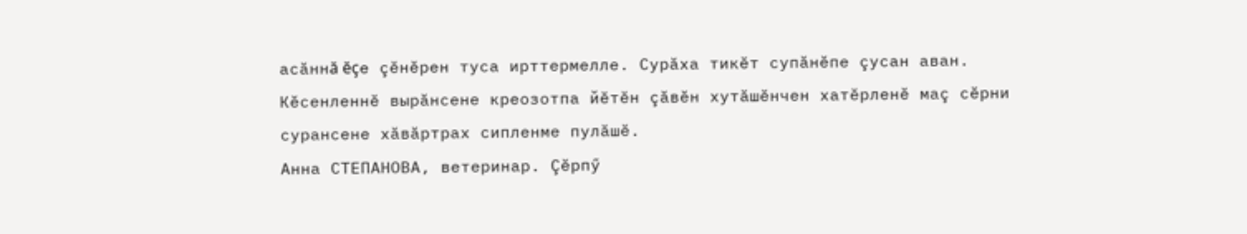асăннă ĕçе çĕнĕрен туса ирттермелле. Сурăха тикĕт супăнĕпе çусан аван. Кĕсенленнĕ вырăнсене креозотпа йĕтĕн çăвĕн хутăшĕнчен хатĕрленĕ маç сĕрни сурансене хăвăртрах сипленме пулăшĕ.
Анна СТЕПАНОВА, ветеринар. Çĕрпӳ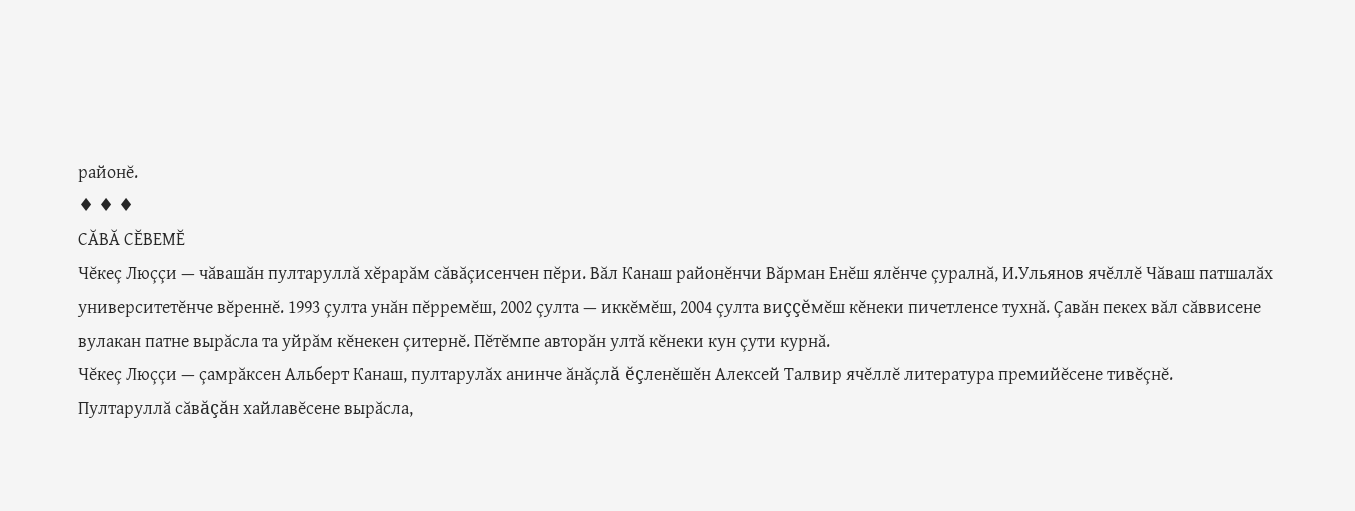районĕ.
♦ ♦ ♦
СĂВĂ СĔВЕМĔ
Чĕкеç Люççи — чăвашăн пултаруллă хĕрарăм сăвăçисенчен пĕри. Вăл Канаш районĕнчи Вăрман Енĕш ялĕнче çуралнă, И.Ульянов ячĕллĕ Чăваш патшалăх университетĕнче вĕреннĕ. 1993 çулта унăн пĕрремĕш, 2002 çулта — иккĕмĕш, 2004 çулта виççĕмĕш кĕнеки пичетленсе тухнă. Çавăн пекех вăл сăввисене вулакан патне вырăсла та уйрăм кĕнекен çитернĕ. Пĕтĕмпе авторăн ултă кĕнеки кун çути курнă.
Чĕкеç Люççи — çамрăксен Альберт Канаш, пултарулăх анинче ăнăçлă ĕçленĕшĕн Алексей Талвир ячĕллĕ литература премийĕсене тивĕçнĕ.
Пултаруллă сăвăçăн хайлавĕсене вырăсла,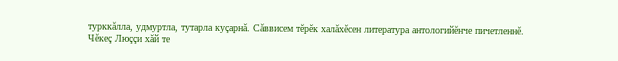турккăлла, удмуртла, тутарла куçарнă. Сăввисем тĕрĕк халăхĕсен литература антологийĕнче пичетленнĕ.
Чĕкеç Люççи хăй те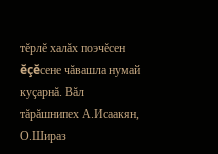тĕрлĕ халăх поэчĕсен ĕçĕсене чăвашла нумай куçарнă. Вăл тăрăшнипех А.Исаакян, О.Шираз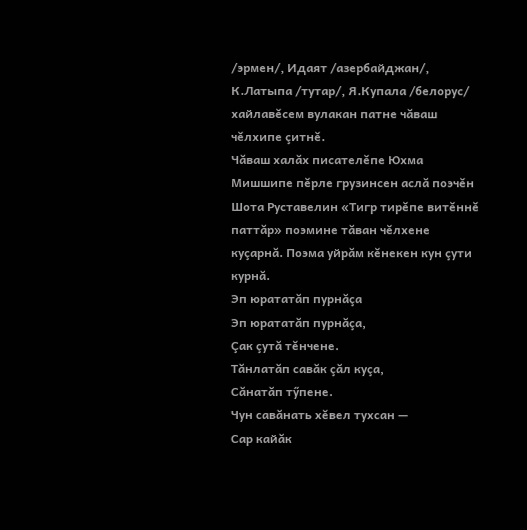/эрмен/, Идаят /азербайджан/, К.Латыпа /тутар/, Я.Купала /белорус/ хайлавĕсем вулакан патне чăваш чĕлхипе çитнĕ.
Чăваш халăх писателĕпе Юхма Мишшипе пĕрле грузинсен аслă поэчĕн Шота Руставелин «Тигр тирĕпе витĕннĕ паттăр» поэмине тăван чĕлхене куçарнă. Поэма уйрăм кĕнекен кун çути курнă.
Эп юрататăп пурнăçа
Эп юрататăп пурнăçа,
Çак çутă тĕнчене.
Тăнлатăп савăк çăл куçа,
Сăнатăп тӳпене.
Чун савăнать хĕвел тухсан —
Сар кайăк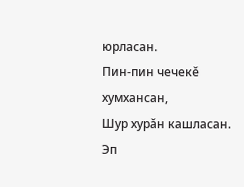юрласан.
Пин-пин чечекĕ хумхансан,
Шур хурăн кашласан.
Эп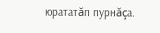юрататăп пурнăçа.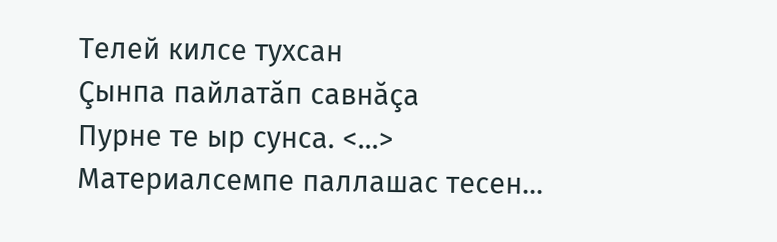Телей килсе тухсан
Çынпа пайлатăп савнăçа
Пурне те ыр сунса. <...>
Материалсемпе паллашас тесен...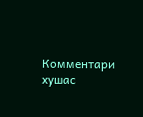Комментари хушас